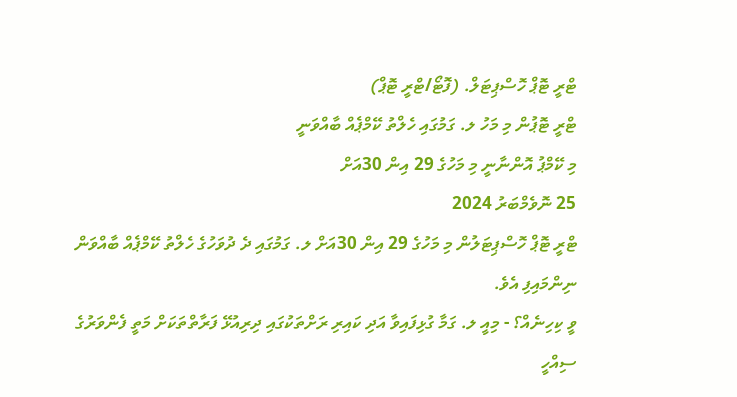ޓްރީ ޓޮޕް ހޮސްޕިޓަލް. (ފޮޓޯ/ޓްރީ ޓޮޕް)
ޓްރީ ޓޮޕުން މި މަހު ލ. ގަމުގައި ހެލްތު ކޭމްޕެއް ބާއްވަނީ
މި ކޭމްޕު އޮންނާނީ މި މަހުގެ 29 އިން 30އަށް
25 ނޮވެމްބަރު 2024
ޓްރީ ޓޮޕް ހޮސްޕިޓަލުން މި މަހުގެ 29 އިން 30އަށް ލ. ގަމުގައި ދެ ދުވަހުގެ ހެލްތު ކޭމްޕެއް ބާއްވަން ނިންމައިފި އެވެ.
ވީ ކިހިނެއް؟ - މިއީ ލ. ގަމާ ގުޅިފައިވާ އަދި ކައިރި ރަށްތަކުގައި ދިރިއުޅޭ ފަރާތްތަކަށް މަތީ ފެންވަރުގެ ސިއްހީ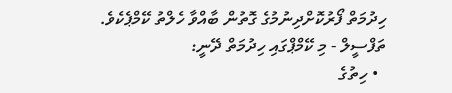ހިދުމަތް ފޯރުކޮށްދިނުމުގެ ގޮތުން ބާއްވާ ހެލްތު ކޭމްޕެކެވެ.
ތަފްސީލް - މި ކޭމްޕްގައި ހިދުމަތް ދޭނީ:
  • ހިތުގެ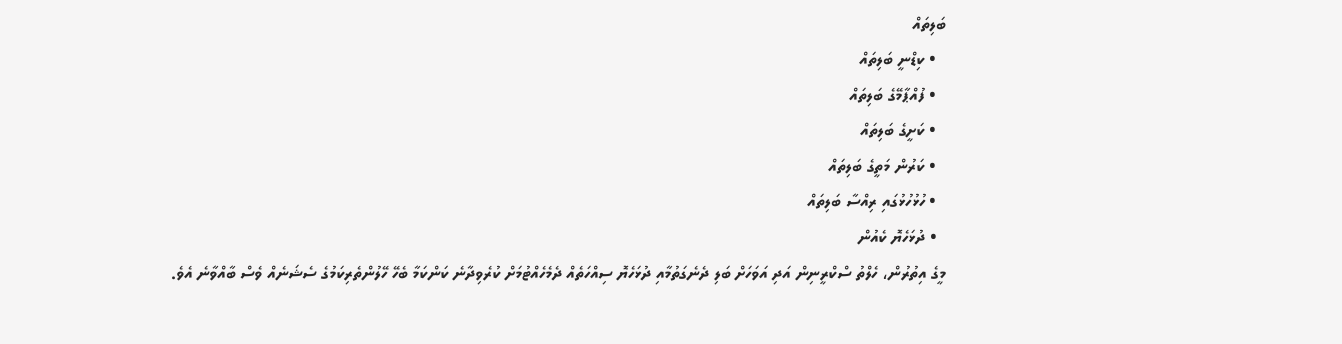ބަލިތައް
  • ކިޑްނީ ބަލިތައް
  • ފުއްޕާމޭގެ ބަލިތައް
  • ކަށީގެ ބަލިތައް
  • ކަރުން މަތީގެ ބަލިތައް
  • ހުޅުހުޅުގައި ރިއްސާ ބަލިތައް
  • ދުޅަހެޔޮ ކެއުން
މީގެ އިތުރުން، ހެލްތު ސްކްރީނިން އަދި އަވަހަށް ބަލި ދެނެގަތުމާއި ދުޅަހެޔޮ ސިއްހަތެއް ދެމެހެއްޓުމަށް ކުރެވިދާނެ ކަންކަމާ ބެހޭ ހޭލުންތެރިކަމުގެ ސެޝަނެއް ވެސް ބާއްވާނެ އެވެ.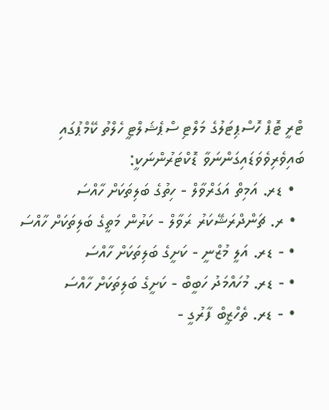ޓްރީ ޓޮޕް ހޮސްޕިޓަލުގެ މަލްޓި ސްޕެޝަލްޓީ ހެލްތު ކޭމްޕުގައި ބައިވެރިވެވަޑައިގަންނަވާ ޑޮކްޓަރުންނަކީ:
  • ޑރ. އަމިތް އަގަރްވާލް - ހިތުގެ ބަލިތަކަށް ހާއްސަ
  • ރ. ޗަންދްރަޝޭކަރު ރަވާލް - ކަރުން މަތީގެ ބަލިތަކަށް ހާއްސަ
  • - ޑރ. އަލީ މުޒްނީ - ކަށީގެ ބަލިތަކަށް ހާއްސަ
  • - ޑރ. މުހައްމަދު ހަބީބް - ކަށީގެ ބަލިތަކަށް ހާއްސަ
  • - ޑރ. ތެހްޒީބް ފާރުގީ -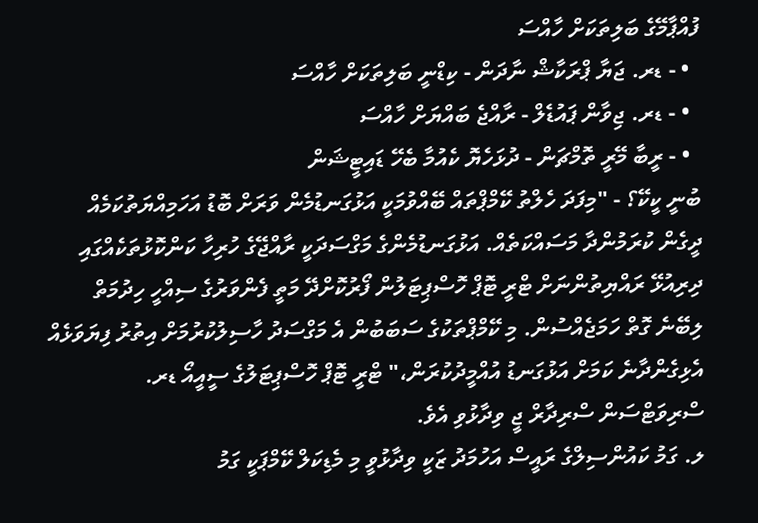ފުއްޕާމޭގެ ބަލިތަކަށް ހާއްސަ
  • - ޑރ. ޖަޔާ ޕްރަކާޝް ނާދަން - ކިޑްނީ ބަލިތަކަށް ހާއްސަ
  • - ޑރ. ޖިވާން ޕައުޑެލް - ރާއްޖެ ބައްޔަށް ހާއްސަ
  • - ރީބާ މޭރީ ތޮމްޗަން - ދުޅަހެޔޮ ކެއުމާ ބެހޭ ޑައިޓީޝަން
ބުނީ ކީކޭ؟ - "މިފަދަ ހެލްތު ކޭމްޕްތައް ބޭއްވުމަކީ އަޅުގަނޑުމެން ވަރަށް ބޮޑު އަހަމިއްޔަތުކަމެއް ދީގެން ކުރަމުންދާ މަސައްކަތެއް. އަޅުގަނޑުމެންގެ މަގްސަދަކީ ރާއްޖޭގެ ހުރިހާ ކަންކޮޅުތަކެއްގައި ދިރިއުޅޭ ރައްޔިތުންނަށް ޓްރީ ޓޮޕް ހޮސްޕިޓަލުން ފޯރުކޮށްދޭ މަތީ ފެންވަރުގެ ސިއްހީ ހިދުމަތް ލިބޭނެ ގޮތް ހަމަޖެއްސުން. މި ކޭމްޕްތަކުގެ ސަބަބުން އެ މަގްސަދު ހާސިލުކުރުމަށް އިތުރު ފިޔަވަޅެއް އެޅިގެންދާނެ ކަމަށް އަޅުގަނޑު އުއްމީދުކުރަން،" ޓްރީ ޓޮޕް ހޮސްޕިޓަލުގެ ސީއީއޯ ޑރ. ސްރިވަޓްސަން ސްރިދާރް ޖީ ވިދާޅުވި އެވެ.
ލ. ގަމު ކައުންސިލްގެ ރައީސް އަހުމަދު ޒަކީ ވިދާޅުވީ މި މެޑިކަލް ކޭމްޕަކީ ގަމު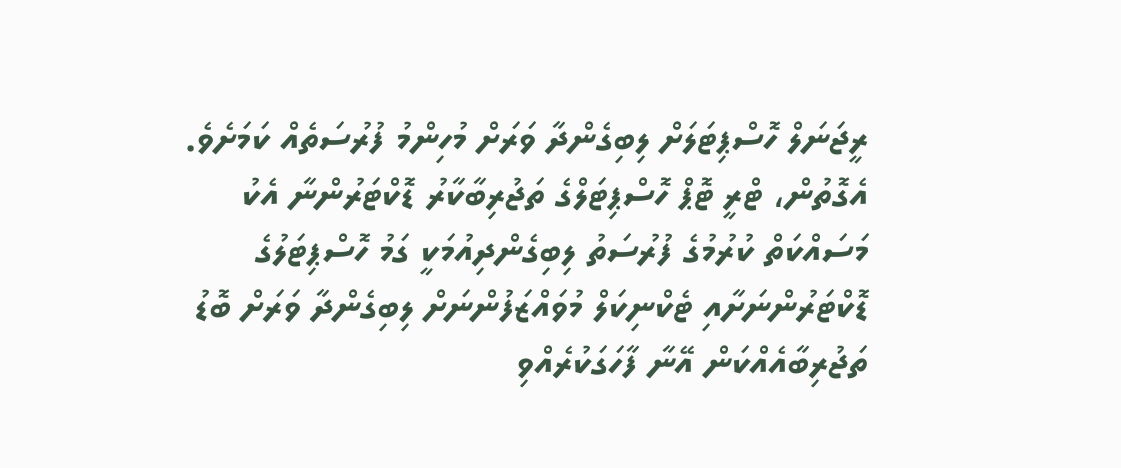ރީޖަނަލް ހޮސްޕިޓަލަށް ލިބިގެންދާ ވަރަށް މުހިންމު ފުރުސަތެއް ކަމަށެވެ. އެގޮތުން، ޓްރީ ޓޮޕް ހޮސްޕިޓަލްގެ ތަޖުރިބާކާރު ޑޮކްޓަރުންނާ އެކު މަސައްކަތް ކުރުމުގެ ފުރުސަތު ލިބިގެންދިއުމަކީ ގަމު ހޮސްޕިޓަލުގެ ޑޮކްޓަރުންނަށާއި ޓެކްނިކަލް މުވައްޒަފުންނަށް ލިބިގެންދާ ވަރަށް ބޮޑު ތަޖުރިބާއެއްކަން އޭނާ ފާހަގަކުރެއްވި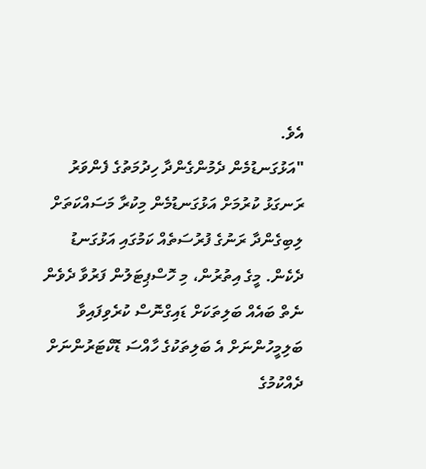އެވެ.
"އަޅުގަނޑުމެން ދެމުންގެންދާ ހިދުމަތުގެ ފެންވަރު ރަނގަޅު ކުރުމަށް އަޅުގަނޑުމެން މިކުރާ މަސައްކަތަށް ލިބިގެންދާ ރަނުގެ ފުރުސަތެއް ކަމުގައި އަޅުގަނޑު ދެކެން. މީގެ އިތުރުން، މި ހޮސްޕިޓަލުން ފަރުވާ ދެވެން ނެތް ބައެއް ބަލިތަކަށް ޑައިގްނޮސް ކުރެވިފައިވާ ބަލިމީހުންނަށް އެ ބަލިތަކުގެ ހާއްސަ ޑޮކްޓަރުންނަށް ދެއްކުމުގެ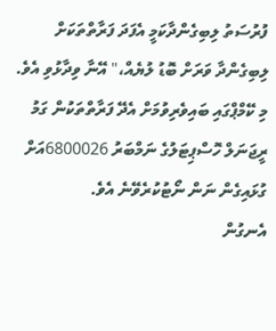ފުރުސަތު ލިބިގެންދާކަމީ އެފަދަ ފަރާތްތަކަށް ލިބިގެންދާ ވަރަށް ބޮޑު ލުޔެއް،" އޭނާ ވިދާޅުވި އެވެ.
މި ކޭމްޕްގައި ބައިވެރިވުމަށް އެދޭ ފަރާތްތަކުން ގަމު ރީޖަނަލް ހޮސްޕިޓަލުގެ ނަމްބަރު 6800026އަށް ގުޅައިގެން ނަން ނޯޓުކުރެވޭނެ އެވެ.
އެނގުން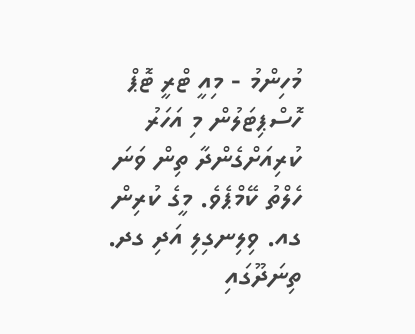މުހިންމު - މިއީ ޓްރީ ޓޮޕް ހޮސްޕިޓަލުން މި އަހަރު ކުރިއަށްގެންދާ ތިން ވަނަ ހެލްތު ކޭމްޕެވެ. މީގެ ކުރިން ގއ. ވިލިނގިލި އަދި ގދ. ތިނަދޫގައި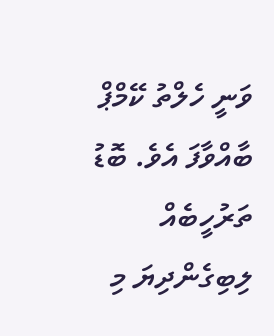ވަނީ ހެލްތު ކޭމްޕް ބާއްވާފަ އެވެ. ބޮޑު ތަރުހީބެއް ލިބިގެންދިޔަ މި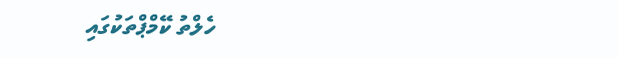ހެލްތު ކޭމްޕްތަކުގައި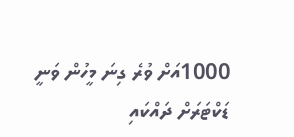1000އަށް ވުރެ ގިނަ މީހުން ވަނީ ޑަކްޓަރަށް ދައްކައި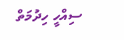ސިއްހީ ހިދުމަތް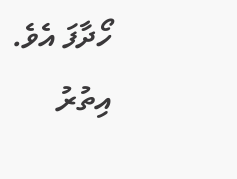ހޯދާފަ އެވެ.
އިތުރު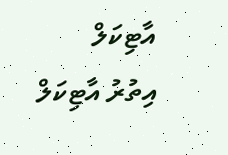އާޓިކަލް
އިތުރު އާޓިކަލް